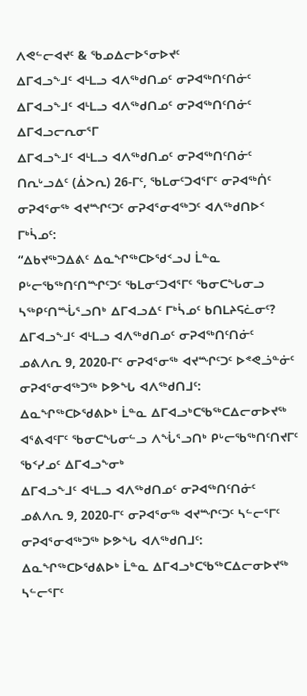ᐱᕙᓪᓕᐊᔪᑦ & ᖃᓄᐃᓕᐅᕐᓂᐅᔪᑦ
ᐃᒥᐊᓗᖕᒧᑦ ᐊᒻᒪᓗ ᐊᐱᖅᑯᑎᓄᑦ ᓂᕈᐊᖅᑎᑦᑎᓃᑦ
ᐃᒥᐊᓗᖕᒧᑦ ᐊᒻᒪᓗ ᐊᐱᖅᑯᑎᓄᑦ ᓂᕈᐊᖅᑎᑦᑎᓃᑦ
ᐃᒥᐊᓗᓕᕆᓂᕐᒥ
ᐃᒥᐊᓗᖕᒧᑦ ᐊᒻᒪᓗ ᐊᐱᖅᑯᑎᓄᑦ ᓂᕈᐊᖅᑎᑦᑎᓃᑦ
ᑎᕆᒡᓗᐃᑦ (ᐄᐳᕆ) 26-ᒥᑦ, ᖃᒪᓂᑦᑐᐊᕐᒥᑦ ᓂᕈᐊᖅᑏᑦ ᓂᕈᐊᕐᓂᖅ ᐊᔪᙱᑦᑐᑦ ᓂᕈᐊᕐᓂᐊᖅᑐᑦ ᐊᐱᖅᑯᑎᐅᑉ ᒥᒃᓵᓄᑦ:
“ᐃᑲᔪᖅᑐᐃᕕᑦ ᐃᓇᖏᖅᑕᐅᖁᑉᓗᒍ ᒫᓐᓇ ᑭᒡᓕᖃᖅᑎᑦᑎᙱᑦᑐᑦ ᖃᒪᓂᑦᑐᐊᕐᒥᑦ ᖃᓂᑕᖓᓂᓗ ᓴᖅᑭᑦᑎᙶᕐᓗᑎᒃ ᐃᒥᐊᓗᐃᑦ ᒥᒃᓵᓄᑦ ᑲᑎᒪᔨᕋᓛᓂᑦ?
ᐃᒥᐊᓗᖕᒧᑦ ᐊᒻᒪᓗ ᐊᐱᖅᑯᑎᓄᑦ ᓂᕈᐊᖅᑎᑦᑎᓃᑦ
ᓄᕕᐱᕆ 9, 2020-ᒥᑦ ᓂᕈᐊᕐᓂᖅ ᐊᔪᙱᑦᑐᑦ ᐅᕝᕙᓘᓐᓃᑦ ᓂᕈᐊᕐᓂᐊᖅᑐᖅ ᐅᕗᖓ ᐊᐱᖅᑯᑎᒧᑦ:
ᐃᓇᖏᖅᑕᐅᖁᕕᐅᒃ ᒫᓐᓇ ᐃᒥᐊᓗᒃᑕᖃᖅᑕᐃᓕᓂᐅᔪᖅ ᐊᕐᕕᐊᑦᒥᑦ ᖃᓂᑕᖓᓂᓪᓗ ᐱᖔᕐᓗᑎᒃ ᑭᒡᓕᖃᖅᑎᑦᑎᔪᒥᑦ ᖃᑉᓯᓄᑦ ᐃᒥᐊᓗᖕᓂᒃ
ᐃᒥᐊᓗᖕᒧᑦ ᐊᒻᒪᓗ ᐊᐱᖅᑯᑎᓄᑦ ᓂᕈᐊᖅᑎᑦᑎᓃᑦ
ᓄᕕᐱᕆ 9, 2020-ᒥᑦ ᓂᕈᐊᕐᓂᖅ ᐊᔪᙱᑦᑐᑦ ᓴᓪᓕᕐᒥᑦ ᓂᕈᐊᕐᓂᐊᖅᑐᖅ ᐅᕗᖓ ᐊᐱᖅᑯᑎᒧᑦ:
ᐃᓇᖏᖅᑕᐅᖁᕕᐅᒃ ᒫᓐᓇ ᐃᒥᐊᓗᒃᑕᖃᖅᑕᐃᓕᓂᐅᔪᖅ ᓴᓪᓕᕐᒥᑦ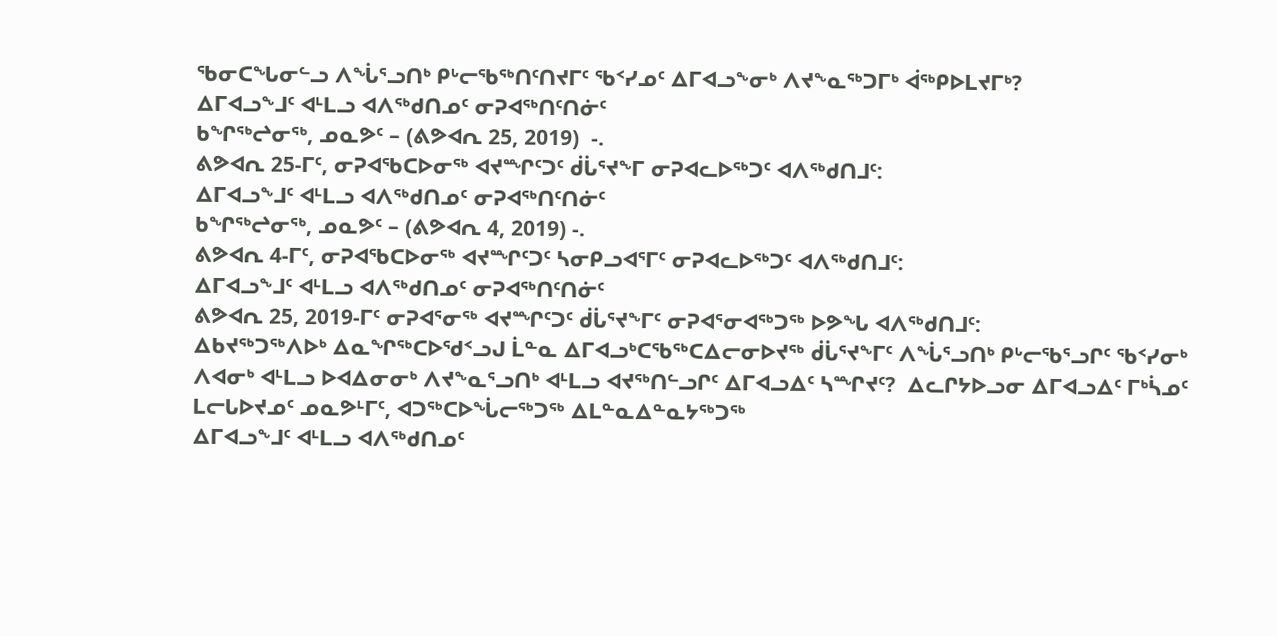ᖃᓂᑕᖓᓂᓪᓗ ᐱᖔᕐᓗᑎᒃ ᑭᒡᓕᖃᖅᑎᑦᑎᔪᒥᑦ ᖃᑉᓯᓄᑦ ᐃᒥᐊᓗᖕᓂᒃ ᐱᔪᖕᓇᖅᑐᒥᒃ ᐋᖅᑭᐅᒪᔪᒥᒃ?
ᐃᒥᐊᓗᖕᒧᑦ ᐊᒻᒪᓗ ᐊᐱᖅᑯᑎᓄᑦ ᓂᕈᐊᖅᑎᑦᑎᓃᑦ
ᑲᖏᕐᒃᖠᓂᕐᒃ, ᓄᓇᕗᑦ – (ᕕᕗᐊᕆ 25, 2019)  -.
ᕕᕗᐊᕆ 25-ᒥᑦ, ᓂᕈᐊᖃᑕᐅᓂᖅ ᐊᔪᙱᑦᑐᑦ ᑰᒑᕐᔪᖕᒥ ᓂᕈᐊᓚᐅᖅᑐᑦ ᐊᐱᖅᑯᑎᒧᑦ:
ᐃᒥᐊᓗᖕᒧᑦ ᐊᒻᒪᓗ ᐊᐱᖅᑯᑎᓄᑦ ᓂᕈᐊᖅᑎᑦᑎᓃᑦ
ᑲᖏᕐᒃᖠᓂᕐᒃ, ᓄᓇᕗᑦ – (ᕕᕗᐊᕆ 4, 2019) -.
ᕕᕗᐊᕆ 4-ᒥᑦ, ᓂᕈᐊᖃᑕᐅᓂᖅ ᐊᔪᙱᑦᑐᑦ ᓴᓂᑭᓗᐊᕐᒥᑦ ᓂᕈᐊᓚᐅᖅᑐᑦ ᐊᐱᖅᑯᑎᒧᑦ:
ᐃᒥᐊᓗᖕᒧᑦ ᐊᒻᒪᓗ ᐊᐱᖅᑯᑎᓄᑦ ᓂᕈᐊᖅᑎᑦᑎᓃᑦ
ᕕᕗᐊᕆ 25, 2019-ᒥᑦ ᓂᕈᐊᕐᓂᖅ ᐊᔪᙱᑦᑐᑦ ᑰᒑᕐᔪᖕᒥᑦ ᓂᕈᐊᕐᓂᐊᖅᑐᖅ ᐅᕗᖓ ᐊᐱᖅᑯᑎᒧᑦ:
ᐃᑲᔪᖅᑐᖅᐱᐅᒃ ᐃᓇᖏᖅᑕᐅᖁᑉᓗᒍ ᒫᓐᓇ ᐃᒥᐊᓗᒃᑕᖃᖅᑕᐃᓕᓂᐅᔪᖅ ᑰᒑᕐᔪᖕᒥᑦ ᐱᖔᕐᓗᑎᒃ ᑭᒡᓕᖃᕐᓗᒋᑦ ᖃᑉᓯᓂᒃ ᐱᐊᓂᒃ ᐊᒻᒪᓗ ᐅᐊᐃᓂᓂᒃ ᐱᔪᖕᓇᕐᓗᑎᒃ ᐊᒻᒪᓗ ᐊᔪᖅᑎᓪᓗᒋᑦ ᐃᒥᐊᓗᐃᑦ ᓴᙱᔪᑦ?  ᐃᓚᒋᔭᐅᓗᓂ ᐃᒥᐊᓗᐃᑦ ᒥᒃᓵᓄᑦ ᒪᓕᒐᐅᔪᓄᑦ ᓄᓇᕗᒻᒥᑦ, ᐊᑐᖅᑕᐅᖔᓕᖅᑐᖅ ᐃᒪᓐᓇᐃᓐᓇᔭᖅᑐᖅ
ᐃᒥᐊᓗᖕᒧᑦ ᐊᒻᒪᓗ ᐊᐱᖅᑯᑎᓄᑦ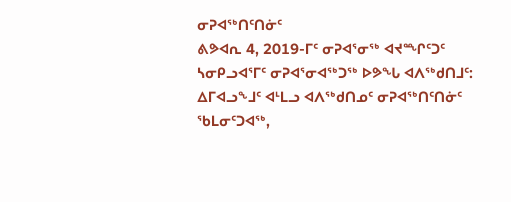ᓂᕈᐊᖅᑎᑦᑎᓃᑦ
ᕕᕗᐊᕆ 4, 2019-ᒥᑦ ᓂᕈᐊᕐᓂᖅ ᐊᔪᙱᑦᑐᑦ ᓴᓂᑭᓗᐊᕐᒥᑦ ᓂᕈᐊᕐᓂᐊᖅᑐᖅ ᐅᕗᖓ ᐊᐱᖅᑯᑎᒧᑦ:
ᐃᒥᐊᓗᖕᒧᑦ ᐊᒻᒪᓗ ᐊᐱᖅᑯᑎᓄᑦ ᓂᕈᐊᖅᑎᑦᑎᓃᑦ
ᖃᒪᓂᑦᑐᐊᖅ,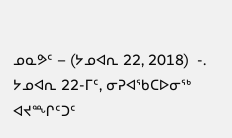ᓄᓇᕗᑦ – (ᔭᓄᐊᕆ 22, 2018)  -.
ᔭᓄᐊᕆ 22-ᒥᑦ, ᓂᕈᐊᖃᑕᐅᓂᖅ ᐊᔪᙱᑦᑐᑦ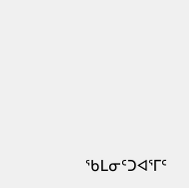ᖃᒪᓂᑦᑐᐊᕐᒥᑦ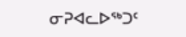ᓂᕈᐊᓚᐅᖅᑐᑦ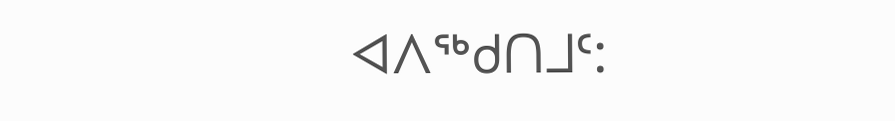ᐊᐱᖅᑯᑎᒧᑦ: